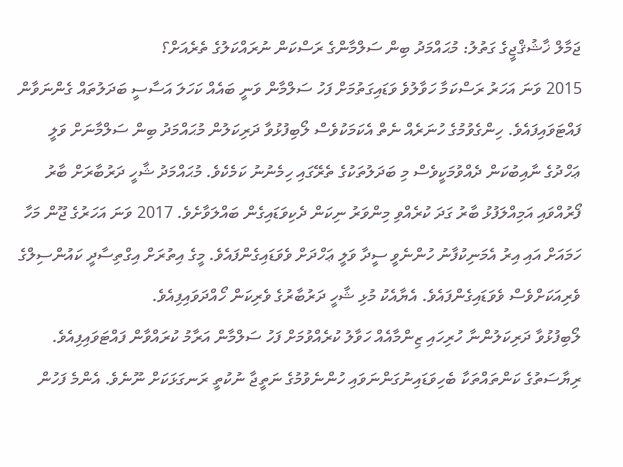ޖަމާލް ޚާޝުޤްޖީގެ ގަތުލު: މުޙައްމަދު ބިން ސަލްމާންގެ ރަސްކަން ނުރައްކަލުގެ ތެރެއަށް؟
2015 ވަނަ އަހަރު ރަސްކަމާ ހަވާލުވެ ވަޑައިގަތުމަށް ފަހު ސަލްމާން ވަނީ ބައެއް ކަހަލަ އަސާސީ ބަދަލުތައް ގެންނަވާން ފައްޓަވައިފައެވެ. ހިންގެވުމުގެ ހުނަރެއް ނެތް އެކަމަކުވެސް ލޯބިފުޅުވާ ދަރިކަލުން މުޙައްމަދު ބިން ސަލްމާނަށް ވަލީ ޢަހްދުގެ ނާއިބުކަން ދެއްވުމަކީވެސް މި ބަދަލުތަކުގެ ތެރޭގައި ހިމެނުނު ކަމެކެވެ. މުޙައްމަދު ޝާހީ ދަރުބާރަށް ބާރު ފޯރުއްވައި އަމިއްލަފުޅު ބާރު ގަދަ ކުރެއްވި މިންވަރު ނިކަން ދެކިވަޑައިގެން ބައްލަވާށެވެ. 2017 ވަނަ އަހަރުގެ ޖޫން މަހާ ހަމައަށް އައި އިރު އެމަނިކުފާނު ހުންނެވީ ސީދާ ވަލީ ޢަހްދަށް ވެވަޑައިގެންފައެވެ. މީގެ އިތުރަށް އިގްތިސާދީ ކައުންސިލްގެ ވެރިއަކަށްވެސް ވެވަޑައިގެންފައެވެ. އެޔާއެކު މުޅި ޝާހީ ދަރުބާރުގެ ވެރިކަން ހޯއްދަވައިފިއެވެ.
ލޯބިފުޅުވާ ދަރިކަލުންނާ ހުރިހައި ޒިންމާއެއް ހަވާލު ކުރެއްވުމަށް ފަހު ސަލްމާން އަރާމު ކުރައްވާން ފައްޓަވައިފިއެވެ. ރިޔާސަތުގެ ކަންތައްތަކާ ބެހިވަޑައިނުގަންނަވައި ހުންނެވުމުގެ ނަތީޖާ ނުކުތީ ރަނގަޅަކަށް ނޫނެވެ. އެންމެ ފަހުން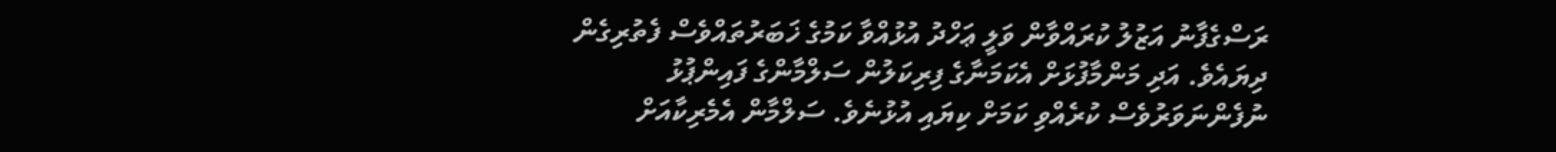ރަސްގެފާނު އަޒުލު ކުރައްވާން ވަލީ ޢަހްދު އުޅުއްވާ ކަމުގެ ޚަބަރުތައްވެސް ފެތުރިގެން ދިޔައެވެ. އަދި މަންމާފުޅަށް އެކަމަނާގެ ފިރިކަލުން ސަލްމާންގެ ފައިންޕުޅު ނުފެންނަވަރުވެސް ކުރެއްވި ކަމަށް ކިޔައި އުޅުނެވެ. ސަލްމާން އެމެރިކާއަށް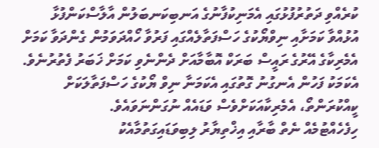ކުރެއްވި ދަތުރުފުޅުގައި އެމަނިކުފާނުގެ އަނބިކަނބަލުން އާލާސްކަންފުޅާ އުޅުއްވާ ކަމަށާއި ނިވްޔޯކުގެ ހަސްފަތާލެއްގައި ފަރުވާ ހޯއްދަވަމުން ގެންދަވާ ކަމަށް އެމެރިކާގެ އޭރުގެ ރައީސް ބަރަކް އޮބާމާއަށް ދެންނެވި ކަމަށް ޚަބަރު ފެތުރުނެވެ. އެކަމަކު ފަހުން އެނގުނު ގޮތުގައި އެކަމަނާ ނިވް ޔޯކުގެ ހަސްފަތާލަކަށް ކީއްކުރަންތޯ، އެމެރިކާއަކަށްވެސް ވަޑައެއް ނުގަންނަވައެވެ.
ހިފެހެއްޓުމެއް ނެތް ބާރާއި އިޚްތިޔާރު ލިބިވަޑައިގަތުމާއެކު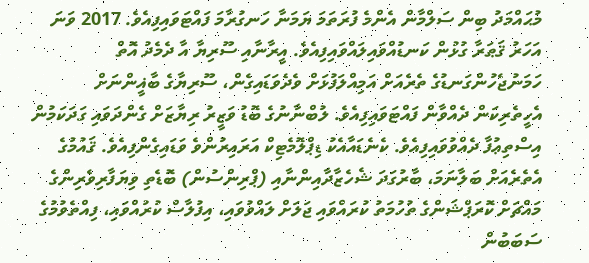މުޙައްމަދު ބިން ސަލްމާން އެންމެ ފުރަތަމަ ޔަމަނާ ހަނގުރާމަ ފައްޓަވައިފިއެވެ. 2017 ވަނަ އަހަރު ޤަޠަރާ ގުޅުން ކަނޑުއްވައިލައްވައިފިއެވެ. އީރާނާއި ސޫރިޔާ އާ ދެމެދު އޮތް ހަމަނުޖެހުންގަނޑުގެ ތެރެއަށް އަމިއްލަފުޅަށް ވެދެވަޑައިގެން، ސޫރިޔާގެ ބާޣީންނަށް އެހީތެރިކަން ދެއްވާން ފައްޓަވައިފިއެވެ. ލުބްނާނުގެ ބޮޑު ވަޒީރު ރިޔާޒަށް ގެންދަވައި ގަދަކަމުން އިސްތިޢުފާ ދެއްވުވައިފިއެވެ. ކެނެޑައާއެކު ޑިޕްލޮމެޓިކް އަރައިރުންވެ ވަޑައިގެންފިއެވެ. ޤައުމުގެ އެތެރެއަށް ބަލާނަމަ، ބާރުގަދަ ޝެހެޒާދާއިންނާއި (ޕްރިންސުން) ބޮޑެތި ވިޔަފާރިވެރިންގެ މައްޗަށް ކޮރަޕްޝަންގެ ތުހުމަތު ކުރައްވައި ޖަލަށް ލައްވުވައި، އިފުލާސް ކުރުއްވައި، ފިއްތެވުމުގެ ސަބަބުން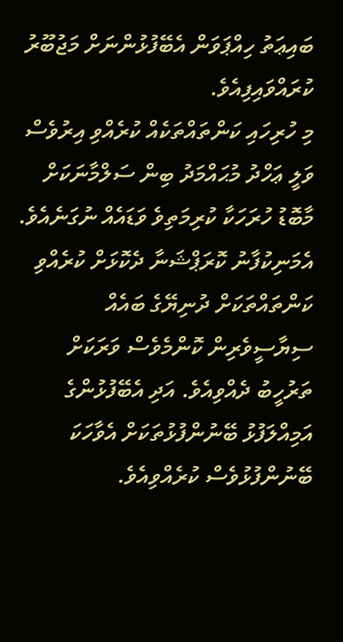ބައިޢަތު ހިއްޕަވަން އެބޭފުޅުންނަށް މަޖުބޫރު ކުރައްވައިފިއެވެ.
މި ހުރިހައި ކަންތައްތަކެއް ކުރެއްވި އިރުވެސް ވަލީ ޢަހްދު މުޙައްމަދު ބިން ސަލްމާނަކަށް މާބޮޑު ހުރަހަކާ ކުރިމަތިވެ ވަޑައެއް ނުގަނެއެވެ. އެމަނިކުފާނު ކޮރަޕްޝަނާ ދެކޮޅަށް ކުރެއްވި ކަންތައްތަކަށް ދުނިޔޭގެ ބައެއް ސިޔާސީވެރިން ކޮންމެވެސް ވަރަކަށް ތަރުހީބު ދެއްވިއެވެ. އަދި އެބޭފުޅުންގެ އަމިއްލަފުޅު ބޭނުންފުޅުތަކަށް އެވާހަކަ ބޭނުންފުޅުވެސް ކުރެއްވިއެވެ.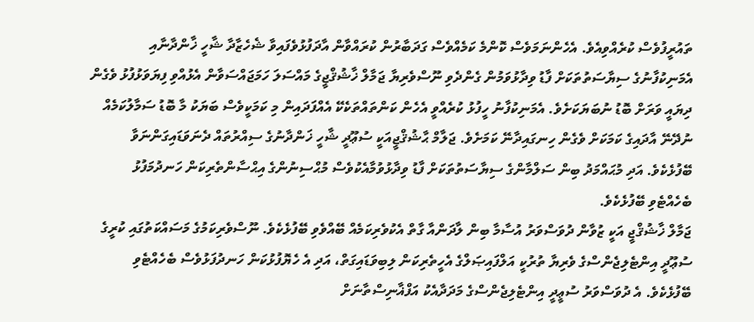ތައުރީފުވެސް ކުރެއްވިއެވެ. އެހެންނަމަވެސް ކޮންމެ ކަމެއްވެސް ގަދަބާރުން ކުރައްވާން އާދަފުޅުވެފައިވާ ޝެހެޒާދާ ޝާހީ ޚާންދާނާއި އެމަނިކުފާނުގެ ސިޔާސަތުތަކަށް ފާޑު ވިދާޅުވަމުން ގެންދެވި ނޫސްވެރިޔާ ޖަމާލް ޚާޝުޤްޖީގެ މައްސަލަ ހަމަޖައްސަވާން އެޅުއްވި ފިޔަވަޅުފުޅު ވެގެން ދިޔައީ ވަރަށް ބޮޑު ނުބަޔަކަށެވެ. އެމަނިކުފާނު ހީފުޅު ކުރެއްވީ އެހެން ކަންތައްތަކެކޭ އެއްފަދައިން މި ކަމަކީވެސް ބަޔަކު މާ ބޮޑު ސަމާލުކަމެއް ނުދޭނޭ އާދައިގެ ކަމަކަށް ވެގެން ހިނގައިދާނޭ ކަމަށެވެ. ޖަލާމް ޙާޝުޤްޖީއަކީ ސުޢޫދީ ޝާހީ ޚަންދާނުގެ ސިއްރުތައް ދެނަވަޑައިގަންނަވާ ބޭފުޅެކެވެ. އަދި މުޙައްމަދު ބިން ސަލްމާންގެ ސިޔާސަތުތަކަށް ފާޑު ވިދާޅުވުމާއެކުވެސް މުޙްސިނުންގެ އިޙްސާންތެރިކަން ހަނދުމަފުޅު ބެހެއްޓެވި ބޭފުޅެކެވެ.
ޖަމާލް ޚާޝުޤްޖީ އަކީ ޒުވާން ދުވަސްވަރު އުސާމާ ބިން ލާދަންއާ ގާތް އެކުވެރިކަމެއް ބޭއްވެވި ބޭފުޅެކެވެ. ނޫސްވެރިކަމުގެ މަސައްކަތުގައި ކުރީގެ ސުޢޫދީ އިންޓެލިޖެންސްގެ ވެރިޔާ ތުރުކީ އަލްފައިޞަލްގެ އެހީތެރިކަން ލިބިވަޑައިގަތް، އަދި އެ ހެޔޮފުޅުކަން ހަނދުފަޅުވެސް ބެހެއްޓެވި ބޭފުޅެކެވެ. އެ ދުވަސްވަރު ސުޢީދީ އިންޓެލިޖެންސްގެ މަދަދާއެކު އަފްޣާނިސްތާނަށް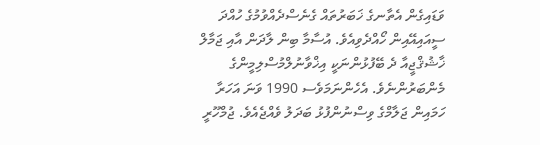ވަޑައިގެން އެތާނގެ ޚަބަރުތައް ގެނެސްދެއްވުމުގެ ހުއްދަ ސީއައިއޭއިން ހޯއްދެވިއެވެ. އުސާމާ ބިން ލާދަން އާއި ޖަމާލް ޚާޝުޤްޖީއާ ދެ ބޭފުޅުންނަކީ އިޚްވާނުލްމުސްލިމީންގެ މެންބަރުންނެވެ. އެހެންނަމަވެސ 1990 ވަނަ އަހަރާ ހަމައިން ޖަލާމްގެ ވިސްނުންފުޅު ބަދަލު ވެއްޖެއެވެ. ޖުމްހޫރީ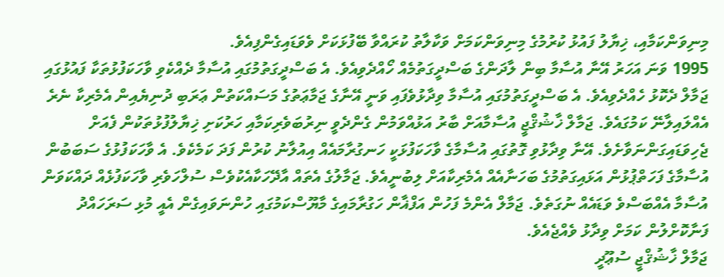މިނިވަންކަމާއި، ޚިޔާލު ފައުޅު ކުރުމުގެ މިނިވަންކަމަށް ވަކާލާތު ކުރައްވާ ބޭފުޅަކަށް ވެވަޑައިގެންފިއެވެ.
1995 ވަނަ އަހަރު އޭނާ އުސާމާ ބިން ލާދަންގެ ބަސްދީގަތުމެއް ހޯއްދެވިއެވެ. އެ ބަސްދީގަތުމުގައި އުސާމާ ދެއްކެވި ވާހަކަފުޅުތަކާ ފައުޅުގައި ޖަމާލް ދެކޮޅު ހެއްދެވިއެވެ. އެ ބަސްދީގަތުމުގައި އުސާމާ ވިދާޅުވެފައި ވަނީ އޭނާގެ ޖަމާޢަތުގެ މަސައްކަތުން ޢަރަބި ދުނިޔެއިން އެމެރިކާ ނެރެ އެއްލައިލާނޭ ކަމުގައެވެ. ޖަމާލް ޚާޝުޤްޖީ އުސާމާއަށް ބާރު އަޅުއްވަމުން ގެންދެވީ ނިރުބަވެރިކަމާއި ހަރުކަށި ޚިޔާލުފުޅުތަކުން ފެއަށް ޖެހިވަޑައިގަންނަވާށެވެ. އޭނާ ވިދާޅުވި ގޮތުގައި އުސާމާގެ ވާހަކަފުޅަކީ ހަނގުރާމައެއް އިއުލާނު ކުރުން ފަދަ ކަމެކެވެ. އެ ވާހަކަފުޅުގެ ސަބަބުން އުސާމާގެ ފަހަތްޕުޅުން އަޅައިގަތުމުގެ ބަހަނާއެއް އެމެރިކާއަށް ލިބުނީއެވެ. ޖަމާލުގެ އެތައް އާދޭހަކާއެކުވެސް ސުލްހަވެރި ވާހަކަފުޅެއް ދައްކަވަން އުސާމާ އެއްބަސްވެ ވަޑައެއް ނުގަތެވެ. ޖަމާލް އެންމެ ފަހުން އަފްޣާން ހަގުރާމައިގެ މާޔޫސްކަމުގައި ހުންނަވައިގެން އެއީ މުޅި ސަރަހައްދު ފަނާކޮށްލުން ކަމަށް ވިދާޅު ވެއްޖެއެވެ.
ޖަމާލް ޚާޝުޤްޖީ ސުޢޫދީ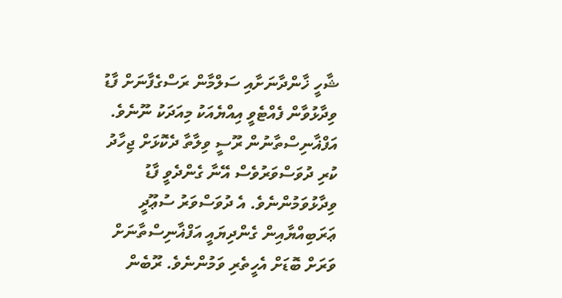ޝާހީ ޚާންދާނަށާއި ސަލްމާން ރަސްގެފާނަށް ފާޑު ވިދާޅުވާން ފެއްޓެވީ އިއްޔެއަކު މިއަދަކު ނޫނެވެ. އަފްޣާނިސްތާނުން ރޫސީ ވިލާތާ ދެކޮޅަށް ޖިހާދު ކުރި ދުވަސްވަރުވެސް އޭނާ ގެންދެވީ ފާޑު ވިދާޅުވަމުންނެވެ. އެ ދުވަސްވަރު ސުޢޫދީ ޢަރަބިއްޔާއިން ގެންދިޔައީ އަފްޣާނިސްތާނަށް ވަރަށް ބޮޑަށް އެހީތެރި ވަމުންނެވެ. ރޫބެން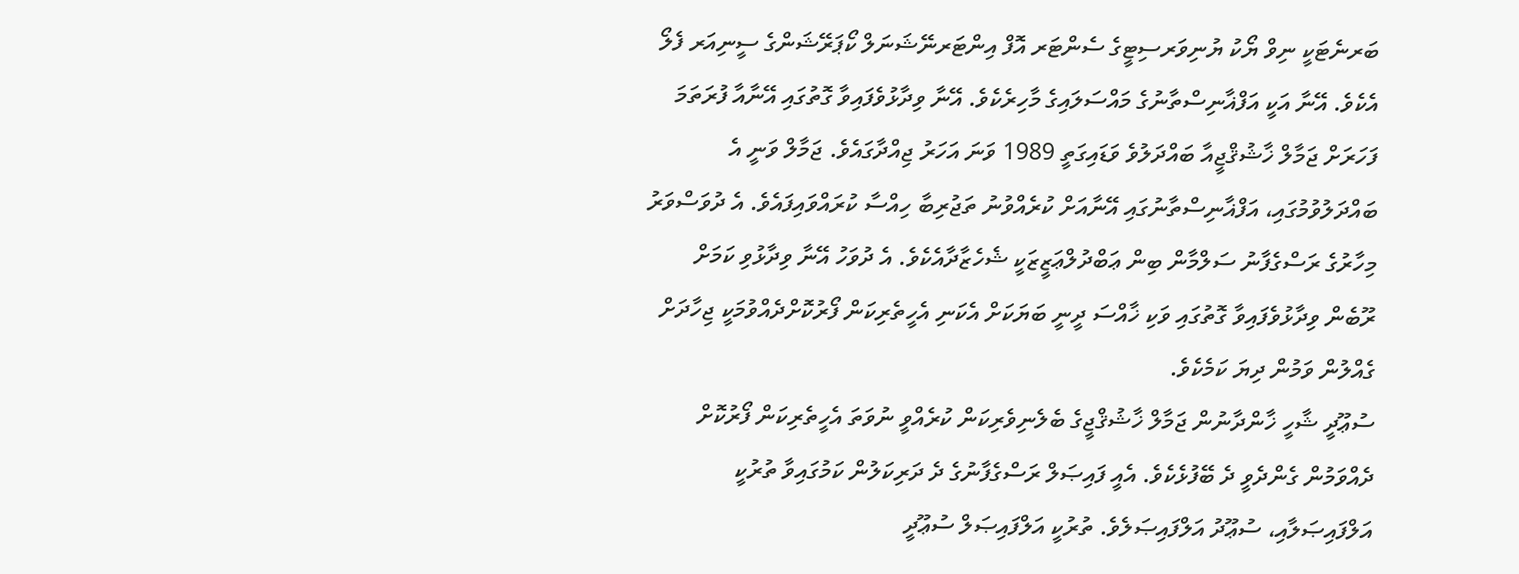ބަރނެޓަކީ ނިވް ޔޯކު ޔުނިވަރސިޓީގެ ސެންޓަރ އޮފް އިންޓަރނޭޝަނަލް ކޯޕަރޭޝަންގެ ސީނިއަރ ފެލޯ އެކެވެ. އޭނާ އަކީ އަފްޣާނިސްތާނުގެ މައްސަލައިގެ މާހިރެކެވެ. އޭނާ ވިދާޅުވެފައިވާ ގޮތުގައި އޭނާއާ ފުރަތަމަ ފަހަރަށް ޖަމާލް ޚާޝުޤްޖީއާ ބައްދަލުވެ ވަޑައިގަތީ 1989 ވަނަ އަހަރު ޖިއްދާގައެވެ. ޖަމާލް ވަނީ އެ ބައްދަލުވުމުގައި، އަފްޣާނިސްތާނުގައި އޭނާއަށް ކުރެއްވުނު ތަޖުރިބާ ހިއްސާ ކުރައްވައިފައެވެ. އެ ދުވަސްވަރު މިހާރުގެ ރަސްގެފާނު ސަލްމާން ބިން ޢަބްދުލްޢަޒީޒަކީ ޝެހެޒާދާއެކެވެ. އެ ދުވަހު އޭނާ ވިދާޅުވި ކަމަށް ރޫބެން ވިދާޅުވެފައިވާ ގޮތުގައި ވަކި ޚާއްސަ ދީނީ ބަޔަކަށް އެކަނި އެހީތެރިކަން ފޯރުކޮށްދެއްވުމަކީ ޖިހާދަށް ގެއްލުން ވަމުން ދިޔަ ކަމެކެވެ.
ސުޢޫދީ ޝާހީ ޚާންދާނުން ޖަމާލް ޚާޝުޤްޖީގެ ބެލެނިވެރިކަން ކުރެއްވީ ނުވަތަ އެހީތެރިކަން ފޯރުކޮށް ދެއްވަމުން ގެންދެވީ ދެ ބޭފުޅެކެވެ. އެއީ ފައިޞަލް ރަސްގެފާނުގެ ދެ ދަރިކަލުން ކަމުގައިވާ ތުރުކީ އަލްފައިޞަލާއި، ސުޢޫދު އަލްފައިޞަލެވެ. ތުރުކީ އަލްފައިޞަލް ސުޢޫދީ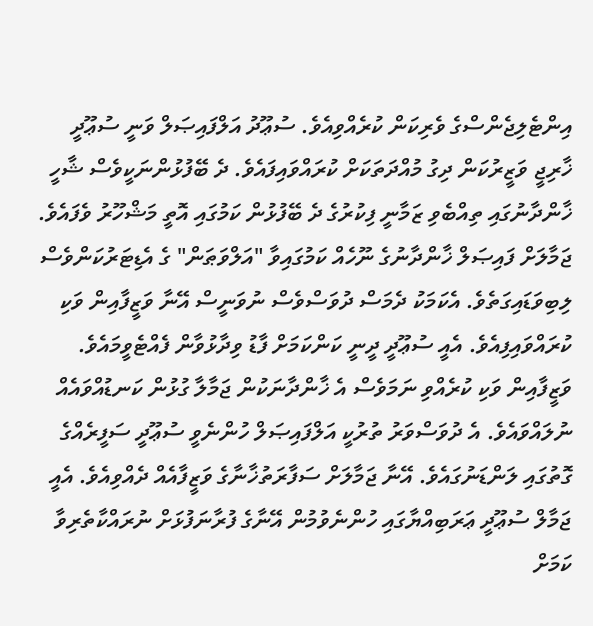އިންޓެލިޖެންސްގެ ވެރިކަން ކުރެއްވިއެވެ. ސުޢޫދު އަލްފައިޞަލް ވަނީ ސުޢޫދީ ޚާރިޖީ ވަޒީރުކަން ދިގު މުއްދަތަކަށް ކުރައްވައިފައެވެ. ދެ ބޭފުޅުންނަކީވެސް ޝާހީ ޚާންދާނުގައި ތިއްބެވި ޒަމާނީ ފިކުރުގެ ދެ ބޭފުޅުން ކަމުގައި އޮތީ މަޝްހޫރު ވެފައެވެ. ޖަމާލަށް ފައިޞަލް ޚާންދާނުގެ ނޫހެއް ކަމުގައިވާ "އަލްވަޠަން" ގެ އެޑިޓަރުކަންވެސް ލިބިވަޑައިގަތެވެ. އެކަމަކު ދެމަސް ދުވަސްވެސް ނުވަނީސް އޭނާ ވަޒީފާއިން ވަކި ކުރައްވައިފިއެވެ. އެއީ ސުޢޫދީ ދީނީ ކަންކަމަށް ފާޑު ވިދާޅުވާން ފެއްޓެވީމައެވެ. ވަޒީފާއިން ވަކި ކުރެއްވި ނަމަވެސް އެ ޚާންދާނަކުން ޖަމާލާ ގުޅުން ކަނޑުއްވައެއް ނުލައްވައެވެ. އެ ދުވަސްވަރު ތުރުކީ އަލްފައިޞަލް ހުންނެވީ ސުޢޫދީ ސަފީރެއްގެ ގޮތުގައި ލަންޑަނުގައެވެ. އޭނާ ޖަމާލަށް ސަފާރަތުޚާނާގެ ވަޒީފާއެއް ދެއްވިއެވެ. އެއީ ޖަމާލް ސުޢޫދީ ޢަރަބިއްޔާގައި ހުންނެވުމުން އޭނާގެ ފުރާނަފުޅަށް ނުރައްކާތެރިވާ ކަމަށް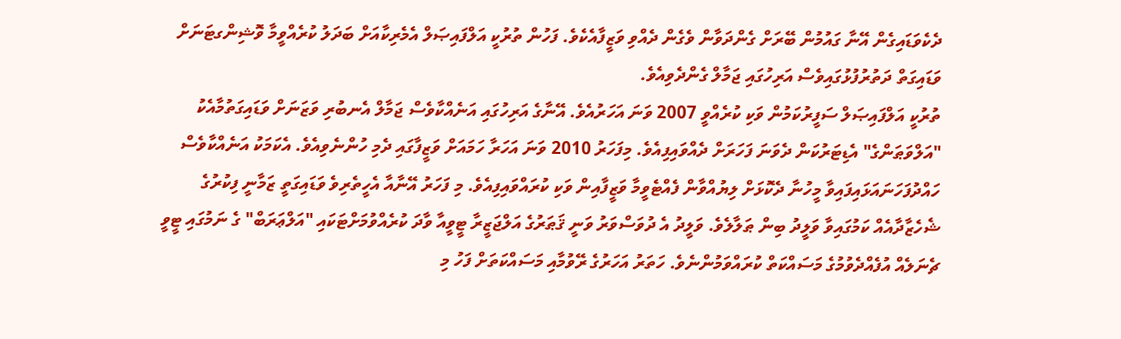ދެކެވަޑައިގެން އޭނާ ގައުމުން ބޭރަށް ގެންދަވާން ވެގެން ދެއްވި ވަޒީފާއެކެވެ. ފަހުން ތުރުކީ އަލްފައިޞަލް އެމެރިކާއަށް ބަދަލު ކުރެއްވީމާ ވޮޝިންގޓަނަށް ވަޑައިގަތް ދަތުރުފުޅުގައިވެސް އަރިހުގައި ޖަމާލް ގެންދެވިއެވެ.
ތުރުކީ އަލްފައިޞަލް ސަފީރުކަމުން ވަކި ކުރެއްވީ 2007 ވަނަ އަހަރުއެވެ. އޭނާގެ އަރިހުގައި އަނެއްކާވެސް ޖަމާލް އެނބުރި ވަޒަނަށް ވަޑައިގަތުމާއެކު "އަލްވަޠަންގެ" އެޑިޓަރުކަން ދެވަނަ ފަހަރަށް ދެއްވައިފިއެވެ. މިފަހަރު 2010 ވަނަ އަހަރާ ހަމައަށް ވަޒީފާގައި ދެމި ހުންނެވިއެވެ. އެކަމަކު އަނެއްކާވެސް ހައްދުފަހަނައަޅައިފައިވާ މީހުނާ ދެކޮޅަށް ލިޔުއްވާން ފެއްޓެވީމާ ވަޒީފާއިން ވަކި ކުރައްވައިފިއެވެ. މި ފަހަރު އޭނާއާ އެހީތެރިވެ ވަޑައިގަތީ ޒަމާނީ ފިކުރުގެ ޝެހެޒާދާއެއް ކަމުގައިވާ ވަލީދު ބިން ޠަލާލެވެ. ވަލީދު އެ ދުވަސްވަރު ވަނީ ޤަޠަރުގެ އަލްޖަޒީރާ ޓީވީއާ ވާދަ ކުރެއްވުމަށްޓަކައި "އަލްޢަރަބް" ގެ ނަމުގައި ޓީވީ ޗެނަލެއް އުފެއްދެވުމުގެ މަސައްކަތް ކުރައްވަމުންނެވެ. ހަތަރު އަހަރުގެ ރޭވުމާއި މަސައްކަތަށް ފަހު މި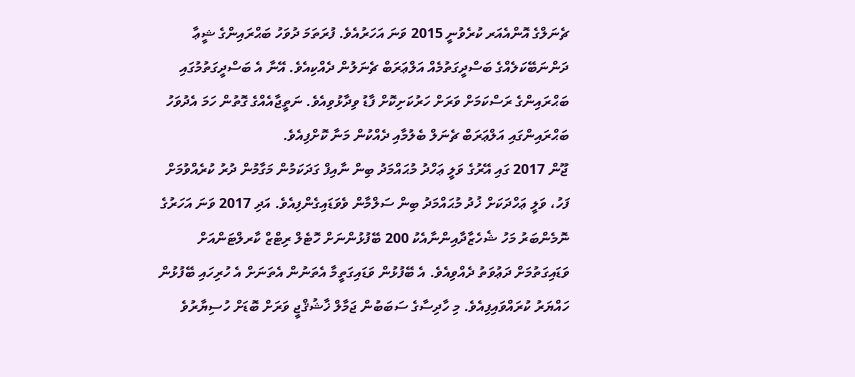ޗެނަލްގެ އޮންއެއަރ ކުރެވުނީ 2015 ވަނަ އަހަރުއެވެ. ފުރަތަމަ ދުވަހު ބަޙްރައިންގެ ޝީޢާ ދަންނަބޭކަލެއްގެ ބަސްދީގަތުމެއް އަލްޢަރަބް ޗެނަލުން ދެއްކިއެވެ. އޭނާ އެ ބަސްދީގަތުމުގައި ބަޙްރައިންގެ ރަސްކަމަށް ވަރަށް ހަރުކަށިކޮށް ފާޑު ވިދާޅުވިއެވެ. ނަތީޖާއެއްގެ ގޮތުން ހަމަ އެދުވަހު ބަޙްރައިންގައި އަލްޢަރަބް ޗެނަލް ބެލުމާއި ދެއްކުން މަނާ ކޮށްފިއެވެ.
ޖޫން 2017 ގައި އޭރުގެ ވަލީ ޢަހްދު މުޙައްމަދު ބިން ނާއިފް ގަދަކަމުން މަގާމުން ދުރު ކުރެއްވުމަށް ފަހު، ވަލީ ޢަހްދަކަށް ޚުދު މުޙައްމަދު ބިން ސަލްމާން ވެވަޑައިގެންފިއެވެ. އަދި 2017 ވަނަ އަހަރުގެ ނޮމެންބަރު މަހު ޝެހެޒާދާއިންނާއެކު 200 ބޭފުޅުންނަށް ހޮޓެލް ރިޓްޒް ކާރލްޓަންއަށް ވަޑައިގަތުމަށް ދަޢުވަތު ދެއްވިއެވެ. އެ ބޭފުޅުން ވަޑައިގަތީމާ އެތަނުން އެތަނަށް އެ ހުރިހައި ބޭފުޅުން ހައްޔަރު ކުރައްވައިފިއެވެ. މި ހާދިސާގެ ސަބަބުން ޖަމާލް ޚާޝުޤްޖީ ވަރަށް ބޮޑަށް ހުސިޔާރުވެ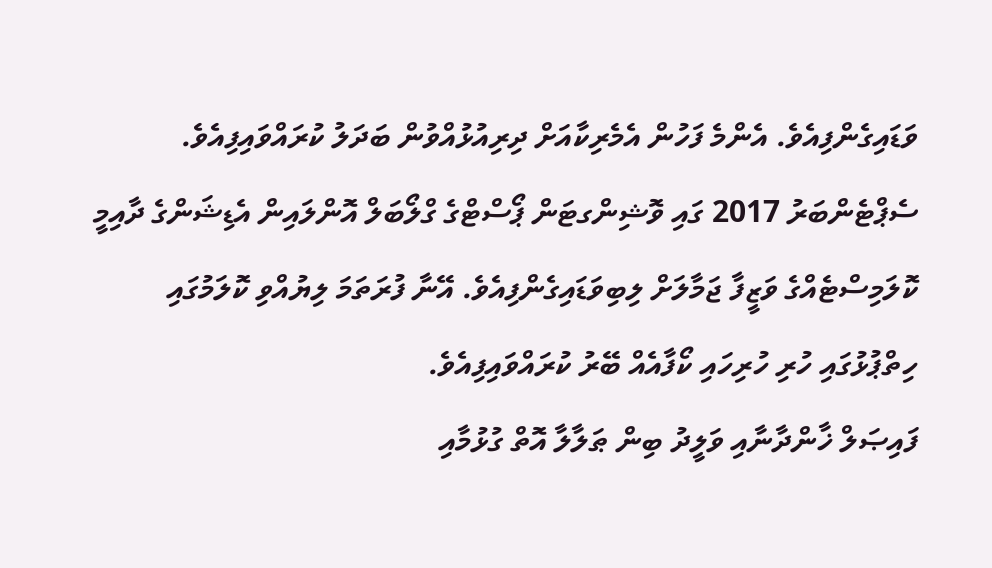ވަޑައިގެންފިއެވެ. އެންމެ ފަހުން އެމެރިކާއަށް ދިރިއުޅުއްވުން ބަދަލު ކުރައްވައިފިއެވެ. ސެޕްޓެންބަރު 2017 ގައި ވޮޝިންގޓަން ޕޯސްޓްގެ ގްލޯބަލް އޮންލައިން އެޑިޝަންގެ ދާއިމީ ކޮލަމިސްޓެއްގެ ވަޒީފާ ޖަމާލަށް ލިބިވަޑައިގެންފިއެވެ. އޭނާ ފުރަތަމަ ލިޔުއްވި ކޮލަމުގައި ހިތްޕުޅުގައި ހުރި ހުރިހައި ކޯފާއެއް ބޭރު ކުރައްވައިފިއެވެ.
ފައިޞަލް ޚާންދާނާއި ވަލީދު ބިން ޠަލާލާ އޮތް ގުޅުމާއި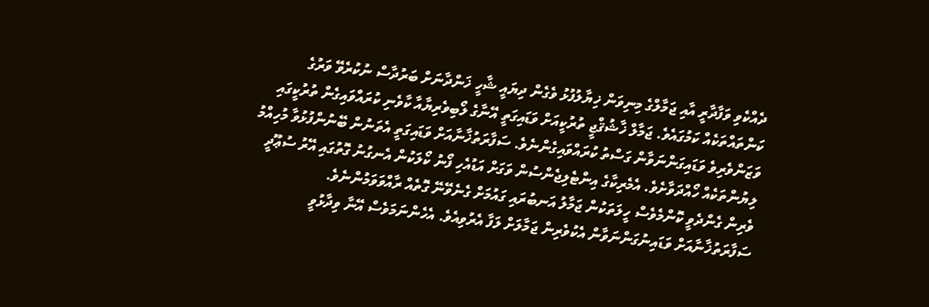ދެއްކެވި ވަފާދާރީ އާއި ޖަމާލްގެ މިނިވަން ޚިޔާލުފުޅު ވެގެން ދިޔައީ ޝާހީ ޚަންދާނަށް ބަރުދާސް ނުކުރެވޭ ވަރުގެ ކަންތައްތަކެއް ކަމުގައެވެ. ޖަމާލް ޚާޝުޤްޖީ ތުރުކީއަށް ވަޑައިގަތީ އޭނާގެ ލޯބިވެރިޔާއާ ކާވެނި ކުރައްވައިގެން ތުރުކީގައި ވަޒަންވެރިވެ ވަޑައިގަންނަވާން ގަސްތު ކުރައްވައިގެންނެވެ. ސަފާރަތުޚާނާއަށް ވަޑައިގަތީ އެތަނުން ބޭނުންފުޅުވާ މުހިއްމު ލިޔުންތަކެއް ހޯއްދަވާށެވެ. އެމެރިކާގެ އިންޓެލިޖެންސުން ވަގަށް އަޑުއެހި ފޯނު ކޯލަކުން އެނގުނު ގޮތުގައި އޭރު ސުޢޫދީ ވެރިން ގެންދެވީ ކޮންމެވެސް ހީލަތަކުން ޖަމާލު އަނބުރައި ގައުމަށް ގެނެވޭނޭ ގޮތެއް ރާއްވަވަމުންނެވެ.
ސަފާރަތުޚާނާއަށް ވަޑައިނުގަންނަވާން އެކުވެރިން ޖަމާލަށް ލަފާ އެރުވިއެވެ. އެހެންނަމަވެސް އޭނާ ވިދާޅުވީ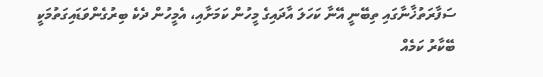ސަފާރަތުޚާނާގައި ތިބޭނީ އޭނާ ކަހަލަ އާދައިގެ މީހުން ކަމަށާއި، އެމީހުން ދެކެ ބިރުގެންވަޑައިގަތުމަކީ ބޭކާރު ކަމެއް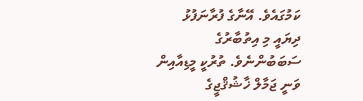ކަމުގައެވެ. އޭނާގެ ފުރާނަފުޅު ދިޔައީ މި އިތުބާރުގެ ސަބަބުންނެވެ. ތުރުކީ މީޑިއާއިން ވަނީ ޖަމާލް ޚާޝުޤްޖީގެ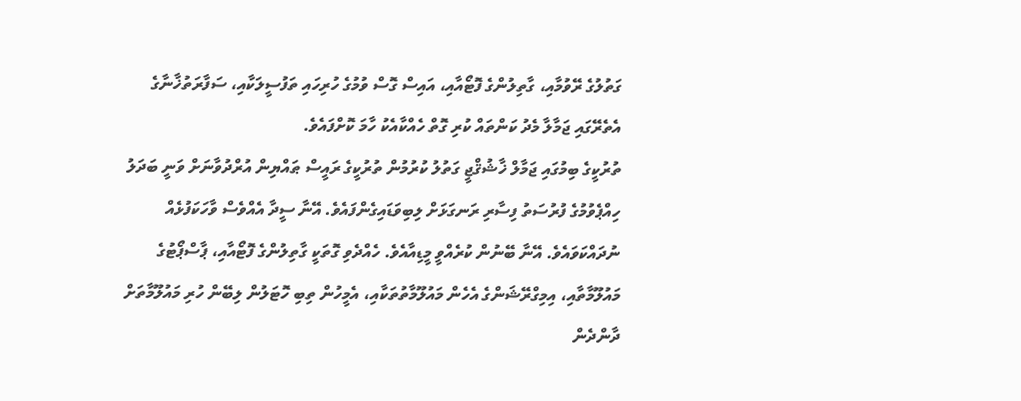ގަތުލުގެ ރޭވުމާއި، ގާތިލުންގެ ފޮޓޯއާއި، އައިސް ގޮސް ވުމުގެ ހުރިހައި ތަފުސީލަކާއި، ސަފާރަތުޚާނާގެ އެތެރޭގައި ޖަމާލާ މެދު ކަންތައް ކުރި ގޮތް ހެއްކާއެކު ހާމަ ކޮށްފައެވެ.
ތުރުކީގެ ބިމުގައި ޖަމާލް ޚާޝުޤްޖީ ގަތުލު ކުރުމުން ތުރުކީގެ ރައީސް ޠައްޔިން އުރްދުވާނަށް ވަނީ ބަދަލު ހިއްޕެވުމުގެ ފުރުސަތު ފިސާރި ރަނގަޅަށް ލިބިވަޑައިގެންފައެވެ. އޭނާ ސީދާ އެއްވެސް ވާހަކަފުޅެއް ނުދައްކަވައެވެ. އޭނާ ބޭނުން ކުރެއްވީ މީޑިއާއެވެ. ހެއްދެވި ގޮތަކީ ގާތިލުންގެ ފޮޓޯއާއި، ޕާސްޕޯޓުގެ މައުލޫމާތާއި، އިމިގްރޭޝަންގެ އެހެން މައުލޫމާތުތަކާއި، އެމީހުން ތިބި ހޮޓަލުން ލިބޭން ހުރި މައުލޫމާތަށް ދާންދެން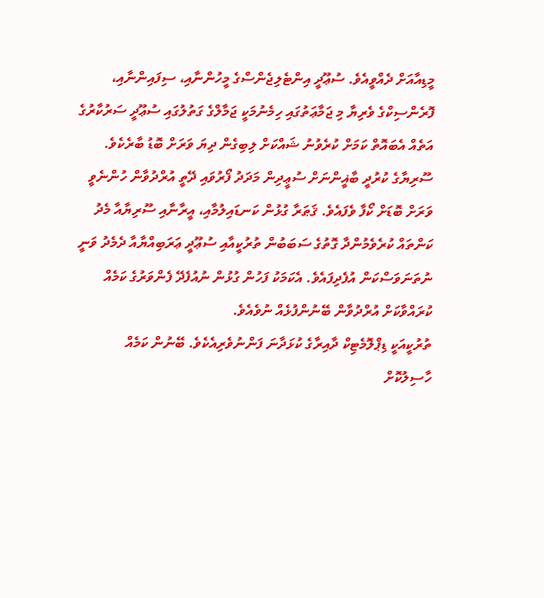މީޑިއާއަށް ދެއްވީއެވެ. ސުޢޫދީ އިންޓެލިޖެންސްގެ މީހުންނާއި، ސިފައިންނާއި، ފޮރެންސިކްގެ ވެރިޔާ މި ޖަމާޢަތުގައި ހިމެނުމަކީ ޖަމާލްގެ ގަތުލުގައި ސުޢޫދީ ސަރުކާރުގެ އަތެއް އެބައޮތް ކަމަށް ކުރެވުނު ޝައްކަށް ލިބިގެން ދިޔަ ވަރަށް ބޮޑު ބާރެކެވެ.
ސޫރިޔާގެ ކުރުދީ ބާޣީންނަށް ސުޢީދިން މަދަދު ފޯރުވައި ދޭތީ އުރްދުވާން ހުންނެވީ ވަރަށް ބޮޑަށް ކޯފާ ވެފައެވެ. ޤަޠަރާ ގުޅުން ކަނޑައިލުމާއި، އީރާނާއި ސޫރިޔާއާ މެދު ކަންތައް ކުރެވެމުންދާ ގޮތުގެ ސަބަބުން ތުރުކީއާއި ސުޢޫދީ ޢަރަބިއްޔާއާ ދެމެދު ވަނީ ނުތަނަވަސްކަން އުފެދިފައެވެ. އެކަމަކު ފަހުން ގުޅުން ނުއުފެދޭ ފެންވަރުގެ ކަމެއް ކުރައްވާކަށް އުރްދުވާން ބޭނުންފުޅެއް ނުވެއެވެ.
ތުރުކީއަކީ ޑިޕްލޮމެޓިކް ދާއިރާގެ ކުޅަދާނަ ފަންނުވެރިއެކެވެ. ބޭނުން ކަމެއް ހާސިލުކޮށް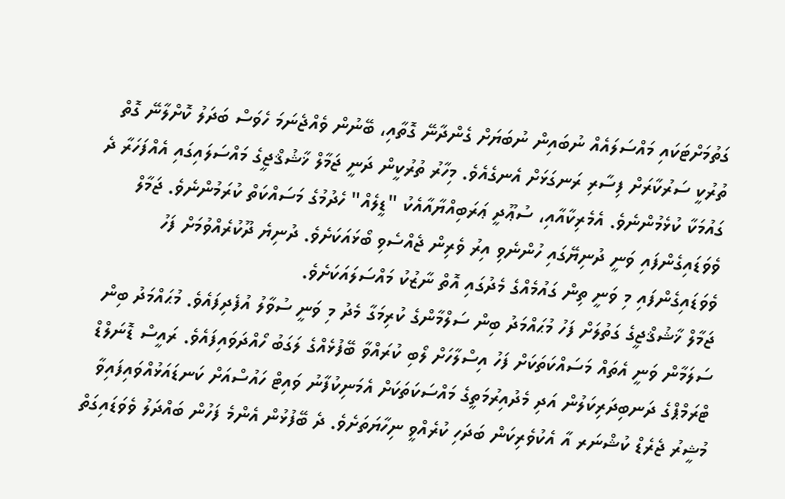ގަތުމަށްޓަކައި މައްސަލައެއް ނުބައިން ނުބަޔަށް ގެންދާނޭ ގޮތާއި، ބޭނުން ވެއްޖެނަމަ ހެވަސް ބަދަލު ކޮށްލާނޭ ގޮތް ތުރުކީ ސަރުކާރަށް ފިސާރި ރަނގަޅަށް އެނގެއެވެ. މިހާރު ތުރުކީން ދަނީ ޖަމާލް ޚާޝުޤްޖީގެ މައްސަލައިގައި އެއްފަހަރާ ދެ ގައުމަކާ ކުޅެމުންނެވެ. އެމެރިކާއާއި، ސުޢޫދީ ޢަރަބިއްޔާއާއެކު "ޑީލެއް" ހެދުމުގެ މަސައްކަތް ކުރަމުންނެވެ. ޖަމާލް ވެވަޑައިގެންފައި ވަނީ ދުނިޔޭގައި ހުންނެވި އިރު ވެރިން ޖެއްސެވި ބޯޅައަކަށެވެ. ދުނިޔެ ދޫކުރެއްވުމަށް ފަހު ވެވަޑައިގެންފައި މި ވަނީ ތިން ގައުމެއްގެ މެދުގައި އޮތް ނާޒުކު މައްސަލައަކަށެވެ.
ޖަމާލް ޚާޝުޤްޖީގެ ގަތުލަށް ފަހު މުޙައްމަދު ބިން ސަލްމާންގެ ކުރިމަގާ މެދު މި ވަނީ ސުވާލު އުފެދިފައެވެ. މުޙައްމަދު ބިން ސަލަމާން ވަނީ އެތައް މަސައްކަތަކަށް ފަހު އިސްލާހަށް ލޯބި ކުރައްވާ ބޭފުޅެއްގެ ލަގަބު ހޯއްދަވައިފައެވެ. ރައީސް ޑޮނަލްޑް ޓްރަމްޕްގެ ދަނބިދަރިކަލުން އަދި މެދުއިރުމަތީގެ މައްސަކަތަކަށް އެމަނިކުފާނު ވައިޓް ހައުސްއަށް ކަނޑައަޅުއްވައިފައިވާ މުޝީރު ޖެރެޑް ކުޝްނަރ އާ އެކުވެރިކަން ބަދަހި ކުރެއްވީ ނިހާޔަތަށެވެ. ދެ ބޭފުޅުން އެންމެ ފަހުން ބައްދަލު ވެވަޑައިގަތް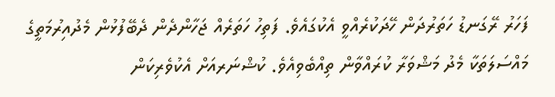ފަހަރު ރޭގަނޑު ހަތަރުދަން ހޭދަކުރެއްވީ އެކުގައެވެ. ފަތިހު ހަތަރެއް ޖަހާންދެން ދެބޭފުޅުން މެދުއިރުމަތީގެ މައްސަލަތަކާ މެދު މަޝްވަރާ ކުރައްވާން ތިއްބެވިއެވެ. ކުޝްނަރއަށް އެކުވެރިކަން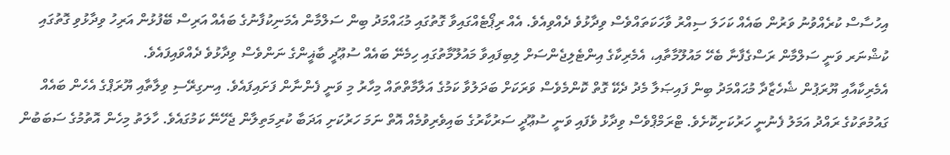އިހުސާސް ކުރެއްވުނު ވަރުން ބައެއް ކަހަލަ ސިއްރު ވާހަކަތައްވެސް ވިދާޅުވެ ދެއްވިއެވެ. އެއް ރިޕޯޓެއްގައިވާ ގޮތުގައި މުޙައްމަދު ބިން ސަލްމާން އެމަނިކުފާނުގެ ބައެއް އަރިސް ބޭފުޅުން އަރިހު ވިދާޅުވި ގޮތުގައި ކުޝްނަރ ވަނީ ސަލްމާން ރަސްގެފާނާ ބެހޭ މައުލޫމާތާއި، އެމެރިކާގެ އިންޓެލިޖެންސަށް ލިބިފައިވާ މައުލޫމާތުގައި ހިމެނޭ ބައެއް ސުޢޫދީ ބާޣީންގެ ނަންވެސް ވިދާޅުވެ ދެއްވައިފައެވެ.
އެމެރިކާއާއި ޔޫރަޕުން ޝެހެޒާދާ މުޙައްމަދު ބިން ފައިޞަލާ މެދު ދެކޭ ގޮތް ކޮންމެވެސް ވަރަކަށް ބަދަލުވާ ކަމުގެ އަލާމާތްތައް މިހާރު މި ވަނީ ފެންނާން ފަށައިފައެވެ. އިނގިރޭސި ވިލާތާއި ޔޫރަޕްގެ އެހެން ބައެއް ގައުމުތަކުގެ ރައްދު އަމަލު ފެނުނީ ހަރުކަށިކޮށެވެ. ޓްރަމްޕްވެސް ވިދާޅު ވެފައި ވަނީ ސުޢޫދީ ސަރުކާރުގެ ބައިވެރިވުމެއް އޮތް ނަމަ ހަރުކަށި އަދަބާ ކުރިމަތިލާން ޖެހޭނޭ ކަމުގައެވެ. ހާލަތު މިހެން އޮތުމުގެ ސަބަބުން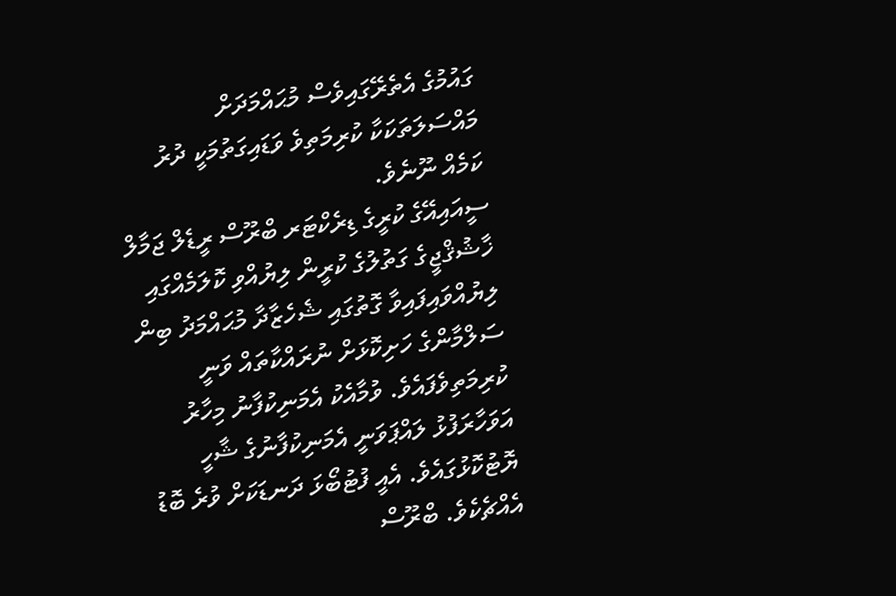ގައުމުގެ އެތެރޭގައިވެސް މުޙައްމަދަށް މައްސަލަތަކަކާ ކުރިމަތިވެ ވަޑައިގަތުމަކީ ދުރު ކަމެއް ނޫނެވެ.
ސީއައިއޭގެ ކުރީގެ ޑިރެކްޓަރ ބްރޫސް ރީޑެލް ޖަމާލް ޚާޝުޤްޖީގެ ގަތުލުގެ ކުރީން ލިޔުއްވި ކޮލަމެއްގައި ލިޔުއްވައިފައިވާ ގޮތުގައި ޝެހެޒާދާ މުޙައްމަދު ބިން ސަލްމާންގެ ހަށިކޮޅަށް ނުރައްކާތައް ވަނީ ކުރިމަތިވެފައެވެ. ވުމާއެކު އެމަނިކުފާނު މިހާރު އަވަހާރަފުޅު ލައްޕަވަނީ އެމަނިކުފާނުގެ ޝާހީ ޔޮޓުކޮޅުގައެވެ. އެއީ ފުޓުބޯޅަ ދަނޑަކަށް ވުރެ ބޮޑު އެއްޗެކެވެ. ބްރޫސް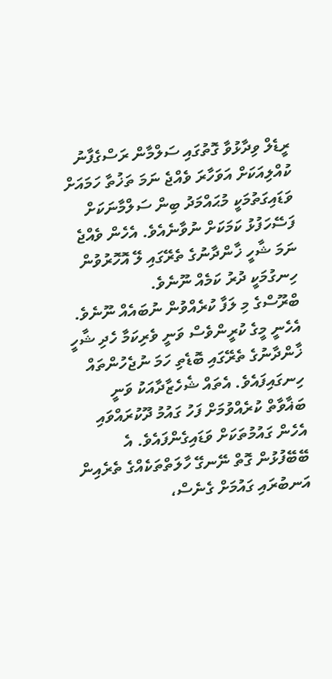ރީޑެލް ވިދާޅުވާ ގޮތުގައި ސަލްމާން ރަސްގެފާނު ކުއްލިއަކަށް އަވަހާރަ ވެއްޖެ ނަމަ ތަޚުތާ ހަމައަށް ވަޑައިގަތުމަކީ މުޙައްމަދު ބިން ސަލްމާނަކަށް ފަސޭހަފުޅު ކަމަކަށް ނުވާނެއެވެ. އެހެން ވެއްޖެ ނަމަ ޝާހީ ޚާންދާނުގެ ތެރޭގައި ލޭ އޮހޮރުވުން ހިނގުމަކީ ދުރު ކަމެއް ނޫނެވެ.
ބްރޫސްގެ މި ލަފާ ކުރެއްވުން ނުބައެއް ނޫނެވެ. އެހެނީ މީގެ ކުރީންވެސް ވަނީ ވެރިކަމާ ހެދި ޝާހީ ޚާންދާނުގެ ތެރޭގައި ބޮޑެތި ހަމަ ނުޖެހުންތައް ހިނގައިފައެވެ. އެތައް ޝެހެޒާދާއަކު ވަނީ ބަޣާވާތް ކުރެއްވުމަށް ފަހު ގައުމު ދޫކުރައްވައި އެހެން ގައުމުތަކަށް ވަޑައިގެންފައެވެ. އެ ބޭބޭފުޅުން ގޮތް ނޭނގޭ ހާލަތްތަކެއްގެ ތެރެއިން އަނބުރައި ގައުމަށް ގެނެސް،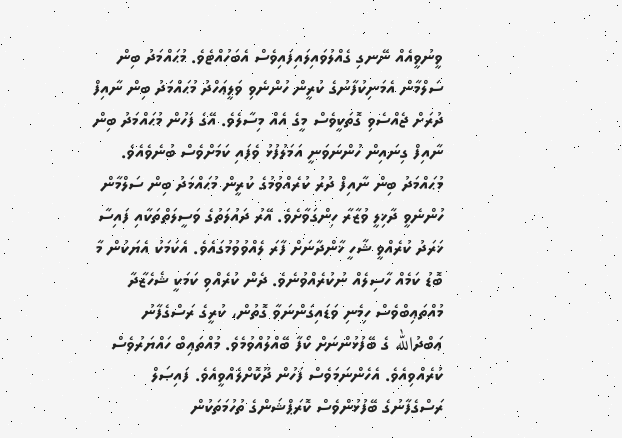ވީނުވީއެއް ނޭނގި ގެއްލުވައިލައިފައިވެސް އެބަހުއްޓެވެ. މުޙައްމަދު ބިން ސަލްމާން އެމަނިކުފާނުގެ ކުރީން ހުންނެވި ވަލީޢަހްދު މުޙައްމަދު ބިން ނާއިފް ދުރަށް ޖެއްސެވި ގޮތަކީވެސް މީގެ އެއް މިސާލެވެ. އޭގެ ފަހުން މުޙައްމަދު ބިން ނާއިފް ގިނައިން ހުންނަވަނީ އަމަލުފުޅު ވެފައި ކަމަށްވެސް ބުނެވެއެވެ.
މުޙައްމަދު ބިން ނާއިފް ދުރު ކުރެއްވުމުގެ ކުރީން މުޙައްމަދު ބިން ސަލްމާން ހުންނެވީ ދާޚިލީ ވުޒާރާ ހިންގަވާށެވެ. އޭރު ދައުލަތުގެ ވަސީލަތްތަކާއި ފައިސާ ޚަރަދު ކުރެއްވީ ޝާހީ ޚާންދާނަށް ފާރަ ލެއްވުވުމުގައެވެ. އެކަމަކު އެޔަކުން މާ ބޮޑު ކަމެއް ހާސިލެއް ނުކުރެއްވުނެވެ. ދެން ކުރެއްވި ކަމަކީ ޝެހެޒާދާ މުއްތަޢިބްވެސް ހިމެނި ވަޑައިގަންނަވާ ގޮތުން، ކުރީގެ ރަސްގެފާނު ޢަބްދުالله ގެ ބޭފުޅުންނަށް ކޯފާ ބޭއްލުއްވުމެވެ. މުއްތަޢިބް ހައްޔަރުވެސް ކުރެއްވިއެވެ. އެހެންނަމަވެސް ފަހުން ދޫކޮށްލެއްވީއެވެ. ފައިޞަލް ރަސްގެފާނުގެ ބޭފުޅުންވެސް ކޮރަޕްޝަންގެ ތުހުމަތަކުން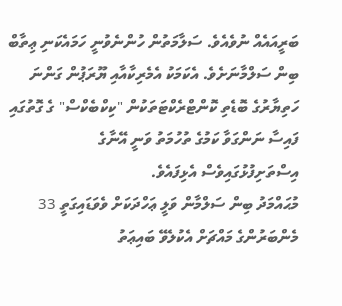ބަރީއައެއް ނުވެއެވެ. ސަލާމަތުން ހުންނެވުނީ ހަމައެކަނި ޢިތާބް ބިން ސަލްމާނަށެވެ. އެކަމަކު އެމެރިކާއާއި ޔޫރަޕުން ގަންނަ ހަތިޔާރުގެ ބޮޑެތި ކޮންޓްރެކްޓަތަކުން "ކިކްބެކްސް" ގެ ގޮތުގައި ފައިސާ ނަންގަވާ ކަމުގެ ތުހުމަތު ވަނީ އޭނާގެ އިސްތަށިފުޅުގައިވެސް އެޅިފައެވެ.
މުޙައްމަދު ބިން ސަލްމާން ވަލީ ޢަހްދަކަށް ވެވަޑައިގަތީ 33 މެންބަރުންގެ މައްޗަށް އެކުލެވޭ ބައިޢަތު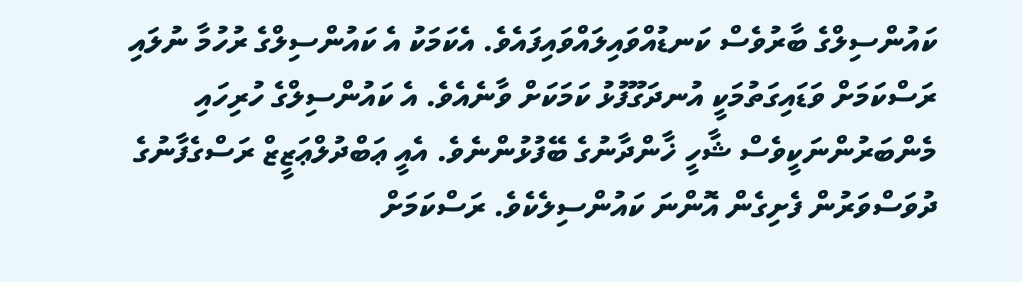ކައުންސިލްގެ ބާރުވެސް ކަނޑުއްވައިލައްވައިފައެވެ. އެކަމަކު އެ ކައުންސިލްގެ ރުހުމާ ނުލައި ރަސްކަމަށް ވަޑައިގަތުމަކީ އުނދަގޫފުޅު ކަމަކަށް ވާނެއެވެ. އެ ކައުންސިލްގެ ހުރިހައި މެންބަރުންނަކީވެސް ޝާހީ ޚާންދާނުގެ ބޭފުޅުންނެވެ. އެއީ ޢަބްދުލްޢަޒީޒް ރަސްގެފާނުގެ ދުވަސްވަރުން ފެށިގެން އޮންނަ ކައުންސިލެކެވެ. ރަސްކަމަށް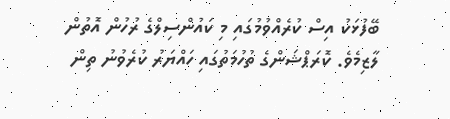ބޭފުޅަކު އިސް ކުރެއްވުމުގައި މި ކައުންސިލްގެ ރުހުން އޮތުން ލާޒިމެވެ. ކޮރަޕްޝަންގެ ތުހުމަތުގައި ހައްޔަރު ކުރެވުނު ތިން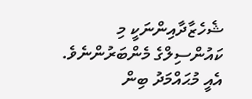ޝެހެޒާދާއިންނަކީ މި ކައުންސިލްގެ މެންބަރުންނެވެ. އެއީ މުޙައްމަދު ބިން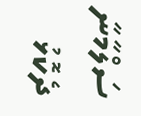ސަލްމާނާ ދެކޮޅު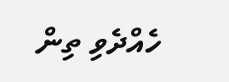ހެއްދެވި ތިން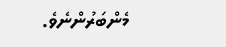މެންބަރުންނެވެ.